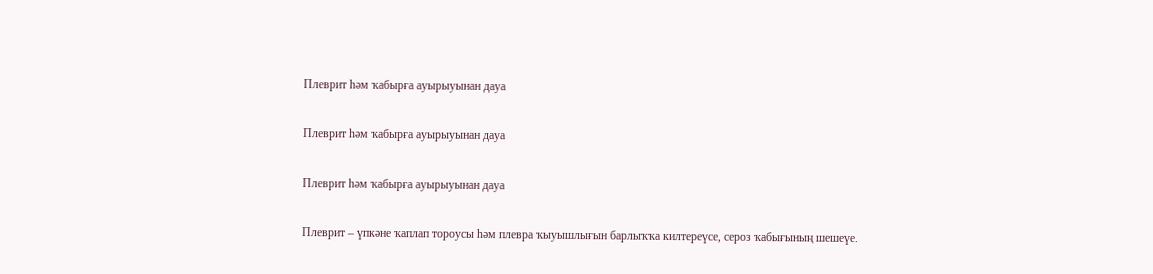Плеврит һәм ҡабырға ауырыуынан дауа

Плеврит һәм ҡабырға ауырыуынан дауа

Плеврит һәм ҡабырға ауырыуынан дауа

Плеврит – үпкәне ҡаплап тороусы һәм плевра ҡыуышлығын барлыҡҡа килтереүсе, сероз ҡабығының шешеүе.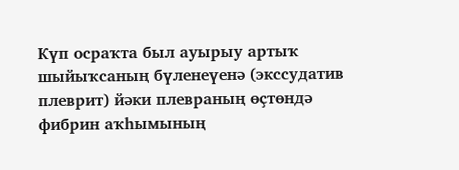Күп осраҡта был ауырыу артыҡ шыйыҡсаның бүленеүенә (экссудатив плеврит) йәки плевраның өҫтөндә фибрин аҡһымының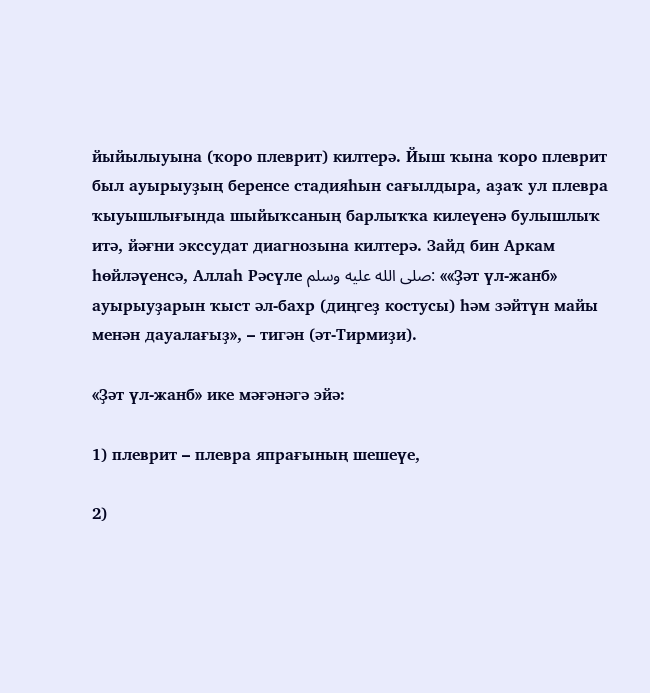йыйылыуына (ҡоро плеврит) килтерә. Йыш ҡына ҡоро плеврит был ауырыуҙың беренсе стадияһын сағылдыра, аҙаҡ ул плевра ҡыуышлығында шыйыҡсаның барлыҡҡа килеүенә булышлыҡ итә, йәғни экссудат диагнозына килтерә. Зайд бин Аркам һөйләүенсә, Аллаһ Рәсүле صلى الله عليه وسلم: ««Ҙәт үл-жанб» ауырыуҙарын ҡыст әл-бахр (диңгеҙ костусы) һәм зәйтүн майы менән дауалағыҙ», – тигән (әт-Тирмиҙи).

«Ҙәт үл-жанб» ике мәғәнәгә эйә:

1) плеврит – плевра япрағының шешеүе,

2)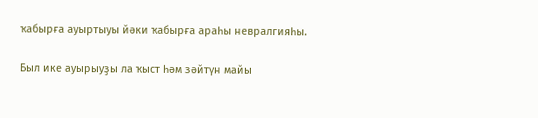ҡабырға ауыртыуы йәки ҡабырға араһы невралгияһы.

Был ике ауырыуҙы ла ҡыст һәм зәйтүн майы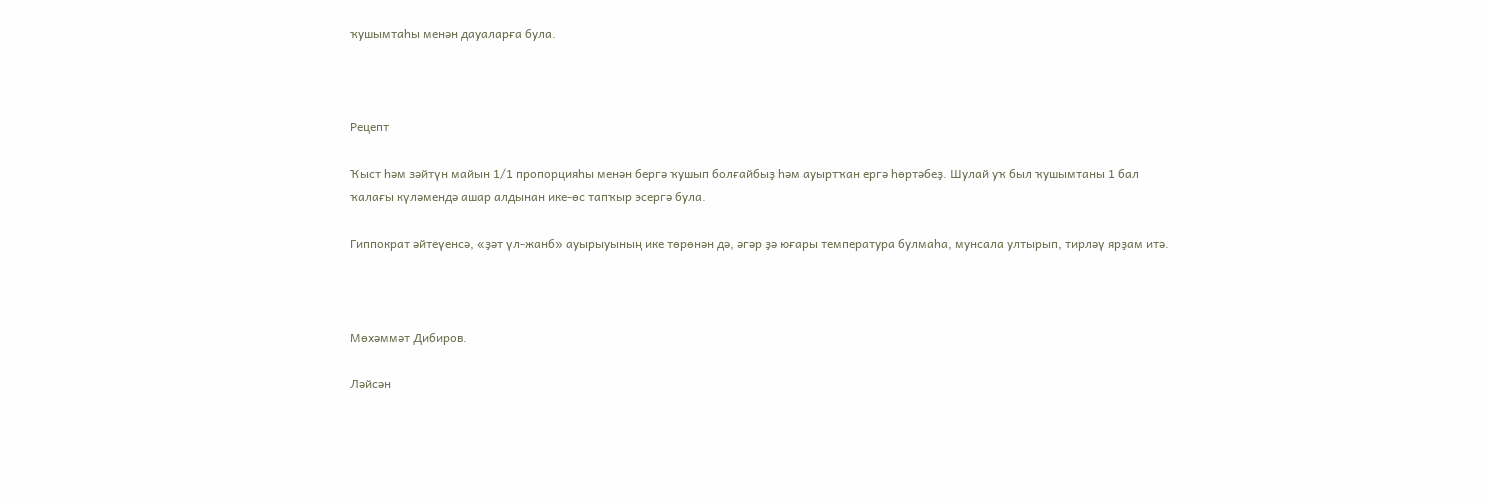ҡушымтаһы менән дауаларға була.



Рецепт

Ҡыст һәм зәйтүн майын 1/1 пропорцияһы менән бергә ҡушып болғайбыҙ һәм ауыртҡан ергә һөртәбеҙ. Шулай уҡ был ҡушымтаны 1 бал ҡалағы күләмендә ашар алдынан ике-өс тапҡыр эсергә була.

Гиппократ әйтеүенсә, «ҙәт үл-жанб» ауырыуының ике төрөнән дә, әгәр ҙә юғары температура булмаһа, мунсала ултырып, тирләү ярҙам итә.



Мөхәммәт Дибиров.

Ләйсән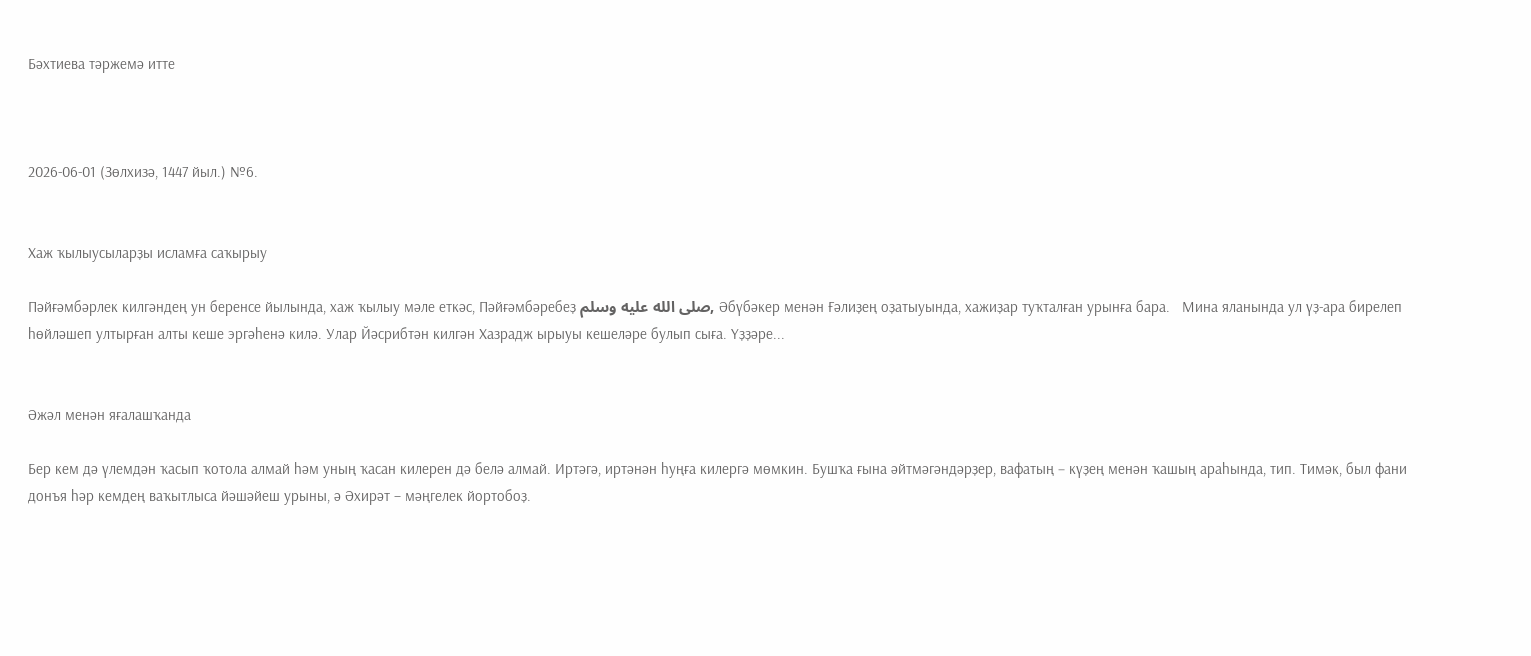Бәхтиева тәржемә итте



2026-06-01 (Зөлхизә, 1447 йыл.) №6.


Хаж ҡылыусыларҙы исламға саҡырыу

Пәйғәмбәрлек килгәндең ун беренсе йылында, хаж ҡылыу мәле еткәс, Пәйғәмбәребеҙ صلى الله عليه وسلم, Әбүбәкер менән Ғәлиҙең оҙатыуында, хажиҙар туҡталған урынға бара.   Мина яланында ул үҙ-ара бирелеп һөйләшеп ултырған алты кеше эргәһенә килә. Улар Йәсрибтән килгән Хазрадж ырыуы кешеләре булып сыға. Үҙҙәре...


Әжәл менән яғалашҡанда

Бер кем дә үлемдән ҡасып ҡотола алмай һәм уның ҡасан килерен дә белә алмай. Иртәгә, иртәнән һуңға килергә мөмкин. Бушҡа ғына әйтмәгәндәрҙер, вафатың − күҙең менән ҡашың араһында, тип. Тимәк, был фани донъя һәр кемдең ваҡытлыса йәшәйеш урыны, ә Әхирәт – мәңгелек йортобоҙ.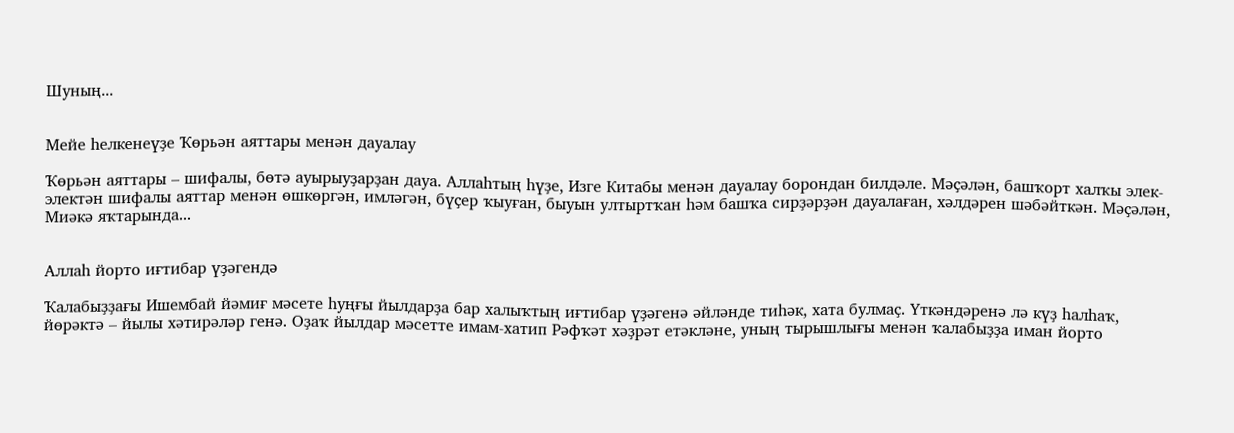Шуның...


Мейе һелкенеүҙе Ҡөрьән аяттары менән дауалау

Ҡөрьән аяттары – шифалы, бөтә ауырыуҙарҙан дауа. Аллаһтың һүҙе, Изге Китабы менән дауалау борондан билдәле. Мәҫәлән, башҡорт халҡы элек-электән шифалы аяттар менән өшкөргән, имләгән, бүҫер ҡыуған, быуын ултыртҡан һәм башҡа сирҙәрҙән дауалаған, хәлдәрен шәбәйткән. Мәҫәлән, Миәкә яҡтарында...


Аллаһ йорто иғтибар үҙәгендә

Ҡалабыҙҙағы Ишембай йәмиғ мәсете һуңғы йылдарҙа бар халыҡтың иғтибар үҙәгенә әйләнде тиһәк, хата булмаҫ. Үткәндәренә лә күҙ һалһаҡ, йөрәктә – йылы хәтирәләр генә. Оҙаҡ йылдар мәсетте имам-хатип Рәфҡәт хәҙрәт етәкләне, уның тырышлығы менән ҡалабыҙҙа иман йорто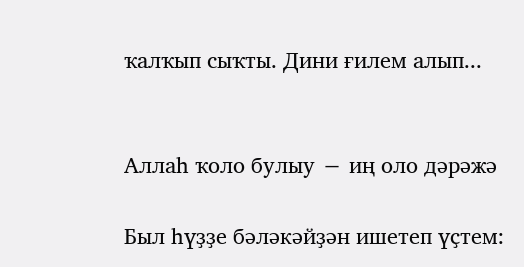ҡалҡып сыҡты. Дини ғилем алып...


Аллаһ ҡоло булыу − иң оло дәрәжә

Был һүҙҙе бәләкәйҙән ишетеп үҫтем: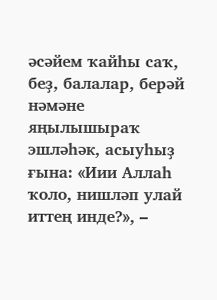әсәйем ҡайһы саҡ, беҙ, балалар, берәй нәмәне яңылышыраҡ эшләһәк, асыуһыҙ ғына: «Иии Аллаһ ҡоло, нишләп улай иттең инде?», –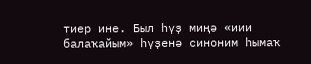тиер ине. Был һүҙ миңә «иии балаҡайым» һүҙенә синоним һымаҡ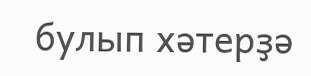булып хәтерҙә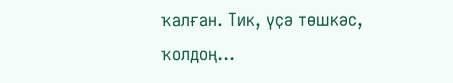ҡалған. Тик, үҫә төшкәс, ҡолдоң...